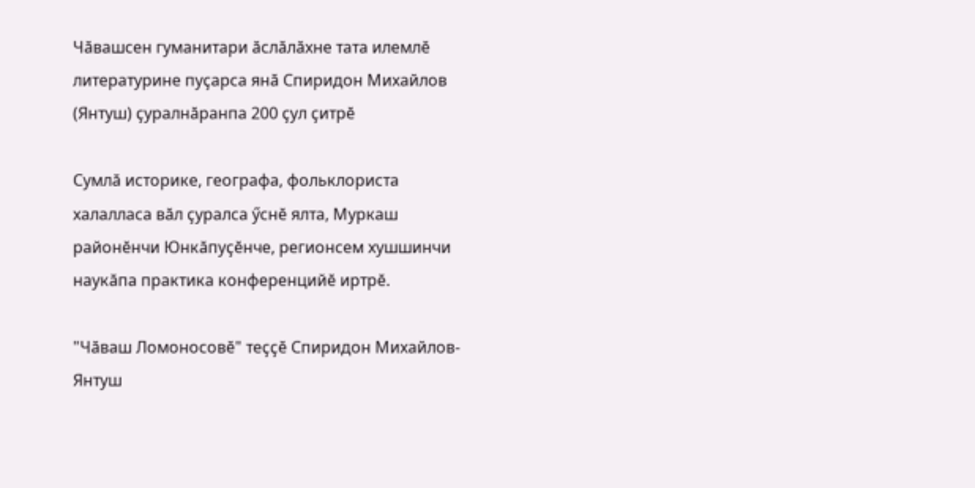Чӑвашсен гуманитари ӑслӑлӑхне тата илемлӗ литературине пуҫарса янӑ Спиридон Михайлов (Янтуш) ҫуралнӑранпа 200 ҫул ҫитрӗ

Сумлӑ историке, географа, фольклориста халалласа вӑл ҫуралса ӳснӗ ялта, Муркаш районӗнчи Юнкӑпуҫӗнче, регионсем хушшинчи наукӑпа практика конференцийӗ иртрӗ.

"Чӑваш Ломоносовӗ" теҫҫӗ Спиридон Михайлов-Янтуш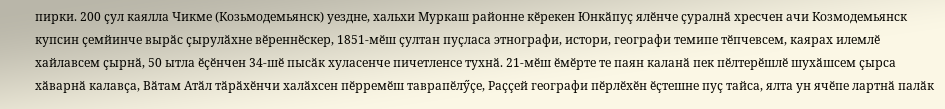пирки. 200 ҫул каялла Чикме (Козьмодемьянск) уездне, хальхи Муркаш районне кӗрекен Юнкӑпуҫ ялӗнче ҫуралнӑ хресчен ачи Козмодемьянск купсин ҫемйинче вырӑс ҫырулӑхне вӗреннӗскер, 1851-мӗш ҫултан пуҫласа этнографи, истори, географи темипе тӗпчевсем, каярах илемлӗ хайлавсем ҫырнӑ, 50 ытла ӗҫӗнчен 34-шӗ пысӑк хуласенче пичетленсе тухнӑ. 21-мӗш ӗмӗрте те паян каланӑ пек пӗлтерӗшлӗ шухӑшсем ҫырса хӑварнӑ калавҫа, Вӑтам Атӑл тӑрӑхӗнчи халӑхсен пӗрремӗш таврапӗлӳҫе, Раҫҫей географи пӗрлӗхӗн ӗҫтешне пуҫ тайса, ялта ун ячӗпе лартнӑ палӑк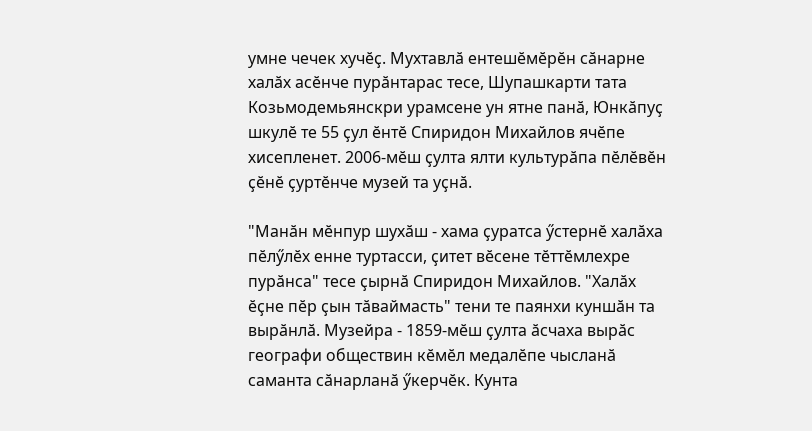умне чечек хучӗҫ. Мухтавлӑ ентешӗмӗрӗн сӑнарне халӑх асӗнче пурӑнтарас тесе, Шупашкарти тата Козьмодемьянскри урамсене ун ятне панӑ, Юнкӑпуҫ шкулӗ те 55 ҫул ӗнтӗ Спиридон Михайлов ячӗпе хисепленет. 2006-мӗш ҫулта ялти культурӑпа пӗлӗвӗн ҫӗнӗ ҫуртӗнче музей та уҫнӑ.

"Манӑн мӗнпур шухӑш - хама ҫуратса ӳстернӗ халӑха пӗлӳлӗх енне туртасси, ҫитет вӗсене тӗттӗмлехре пурӑнса" тесе ҫырнӑ Спиридон Михайлов. "Халӑх ӗҫне пӗр ҫын тӑваймасть" тени те паянхи куншӑн та вырӑнлӑ. Музейра - 1859-мӗш ҫулта ӑсчаха вырӑс географи обществин кӗмӗл медалӗпе чысланӑ саманта сӑнарланӑ ӳкерчӗк. Кунта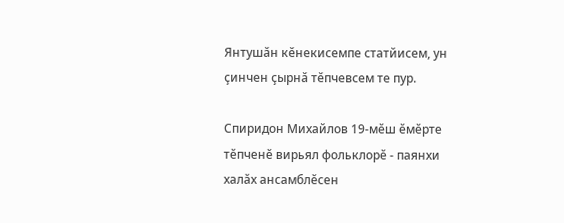Янтушӑн кӗнекисемпе статйисем, ун ҫинчен ҫырнӑ тӗпчевсем те пур.

Спиридон Михайлов 19-мӗш ӗмӗрте тӗпченӗ вирьял фольклорӗ - паянхи халӑх ансамблӗсен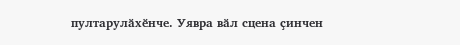пултарулӑхӗнче. Уявра вӑл сцена ҫинчен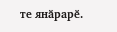те янӑрарӗ.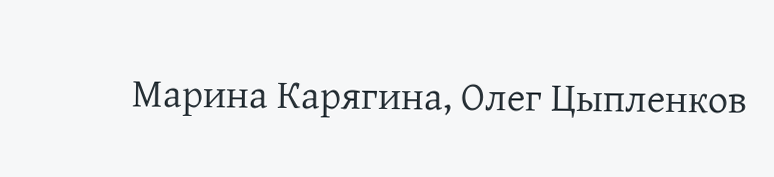Марина Карягина, Олег Цыпленков